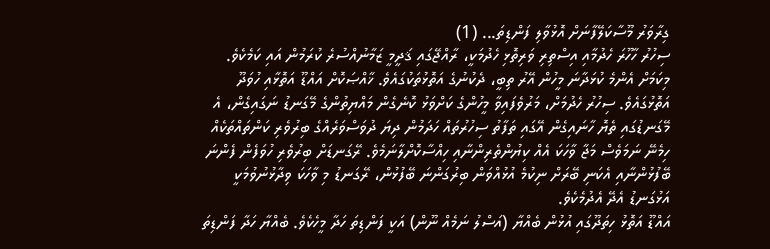ގިރާވަރު މޫސާކަލޭފާނަށް އޮޅުވާލި ފަންޑިތަ... (1)
ސިހުރު ހާހޫރަ ހެދުމާއި އިސްތިރި ވަރިތޮޅި ހެދުމަކީ، ރާއްޖޭގައި ޤަދީމީ ޒަމާނުއްސުރެ ކުރަމުން އައި ކަމެކެވެ. މިކަމަށް އެންމެ ކުޅަދާނަ މީހުން އޭރު ތިބީ، ދެކުނުގެ އަތޮޅުތަކުގައެވެ. ޚާއްޞަކޮށް އައްޑޫ އަތޮޅާއި ހުވަދޫ އަތޮޅުގައެވެ. ސިހުރު ހެދުމަށް، މަރުވެފައިވާ މީހުންގެ ކަށްވަޅު ކޮނެގެން މައްޔިތުންގެ މޭގަނޑު ނަގައިގެން، އެ މޭގަނޑުގައި ތެޔޮ ހާނައިގެން އޭގައި ތަފާތު ސިހުރުތައް ހަދަމުން ދިޔަ ދުވަސްވަރެއްގެ ބިރުވެރި ކަންތައްތަކެއް ހިމެނޭ ނަމަވެސް މަޖާ ވާހަކަ އެއް ކިޔުންތެރިންނާއި ހިއްސާކޮށްލާނަމެވެ. ރޭގަނޑަށް ބިރުވެރި ހުވަފެން ފެންނަ ބޭފުޅުންނާއި އެކަނި ބޭރަށް ނިކުމެ އުޅުއްވަން ބިރުގަންނަ ބޭފުޅުން، ރޭގަނޑު މި ވާހަކަ ވިދާޅުނުވުމަކީ އަޅުގަނޑު އެދޭ އެދުމެކެވެ.
އައްޑޫ އަތޮޅު ހިތަދޫގައި އުޅުން ބެއްޔާ (އަސްލު ނަމެއް ނޫން) އަކީ ފަންޑިތަ ހަދާ މީހެކެވެ. ބެއްޔާ ހަދާ ފަންޑިތަ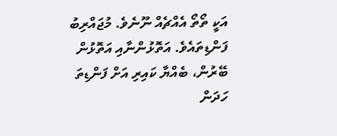އަކީ ތޯތޯ އެއްޗެއް ނޫނެވެ. މުޖައްރިބު ފަންޑިތައެވެ. އަތޮޅުންނާއި އަތޮޅުން ބޭރުން، ބެއްޔާ ކައިރި އަށް ފަންޑިތަ ހަދަން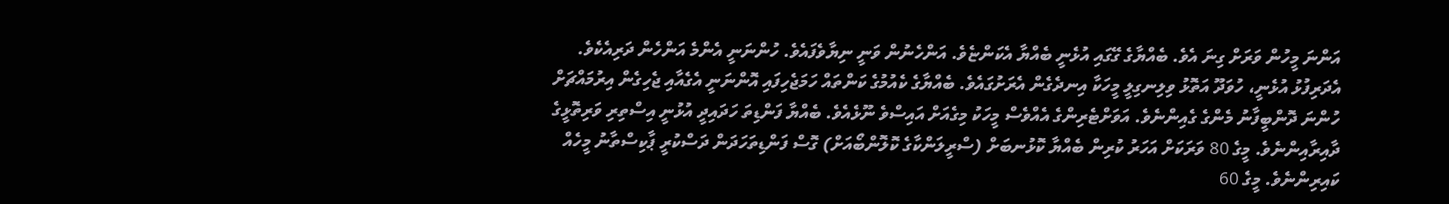އަންނަ މީހުން ވަރަށް ގިނަ އެވެ. ބެއްޔާގެ ގޭގައި އުޅެނީ ބެއްޔާ އެކަންޏެވެ. އަންހެނުން ވަނީ ނިޔާވެފައެވެ. ހުންނަނީ އެންމެ އަންހެން ދަރިއެކެވެ. އެދަރިފުޅު އުޅެނީ، ހުވަދޫ އަތޮޅު ވިލިނގިލީ މީހަކާ އިނދެގެން އެރަށުގައެވެ. ބެއްޔާގެ ކެއުމުގެ ކަންތައް ހަމަޖެހިފައި އޮންނަނީ އެގެއާއި ޖެހިގެން އިރުމައްޗަށް ހުންނަ ދޮންބީފާނު މެންގެ ގެއިންނެވެ. އަވަށްޓެރިންގެ އެއްވެސް މީހަކު މިގެއަށް އައިސްވެ ނޫޅެއެވެ. ބެއްޔާ ފަންޑިތަ ހަދައިދީ އުޅުނީ އިސްތިރި ވަރިތޮޅީގެ ދާއިރާއިންނެވެ. މީގެ 80 ވަރަކަށް އަހަރު ކުރިން ބެއްޔާ ކޮޅުނބަށް (ސްރީލަންކާގެ ކޮލޮންބޯއަށް) ގޮސް ފަންޑިތަހަދަން ދަސްކުރީ ޕާކިސްތާނު މީހެއް ކައިރިންނެވެ. މީގެ 60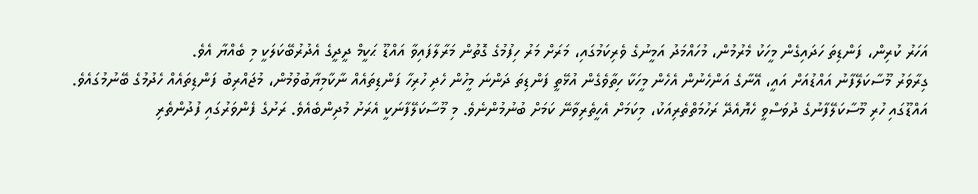އަހަރު ކުރިން، ފަންޑިތަ ހަދައިގެން މީހަކު މެރުމުން، މުހައްމަދު އަމީނުގެ ވެރިކަމުގައި، މަރަށް މަރު ހިފުމުގެ ގޮތުން މަރާލާފައިވާ އައްޑޫ ޙަކީމް ދީދީގެ އެދުރުބޭކަލަކީ މި ބެއްޔާ އެވެ.
ގިރާވަރު މޫސާކަލޭފާނު އައްޑުއަށް އައީ، އޭނާގެ އަންހެނުން އެހެން މީހަކާ ހިތާވެގެން އުޅޭތީ ފަންޑިތަ ދަންނަ މީހުން ހެދި ހުރިހާ ފަންޑިތައެއް ނާކާމިޔާބުވުމުން، މުޖައްރިބު ފަންޑިތައެއް ހެދުމުގެ ބޭނުމުގައެވެ. އައްޑޫގައި ހުރި މޫސާކަލޭފާނުގެ ދުވަސްވީ ހެޔޮއެދޭ ރަހުމަތްތެރިއަކު، މިކަމަށް އެހީތެރިވާނޭ ކަމަށް ބުނުމުންނެވެ. މި މޫސާކަލޭފާނަކީ އެރަށު މުދިންބެއެވެ. ރަށުގެ ފެންވަރުގައި ފުދުންތެރި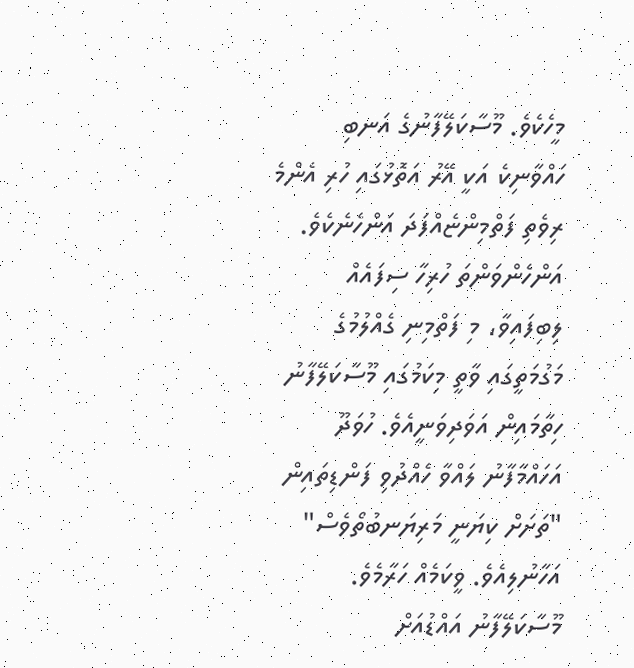މީހެކެވެ. މޫސާކަލޭފާނުގެ އަނބި ހައްވާނިކެ އަކީ އޭރު އަތޮޅުގައި ހުރި އެންމެ ރިވެތި ފަތްމިންޏެއްފަދަ އަންހެނެކެވެ. އަންހެންވަންތަ ހުރިހާ ސިފައެއް ލިބިފައިވާ، މި ފަތްމިނި ގެއްލުމުގެ މަގުމަތީގައި ވާތީ މިކަމުގައި މޫސާކަލޭފާނު ހިތާމައިން އަވަދިވަނީއެވެ. ހުވަދޫ އަހައްމާފާނު ލައްވާ ހެއްދުވި ފަންޑިތައިން "ތަށަށް ކިޔަނީ މަރިޔަނބުތޯވެސް" އަހާނުލިއެވެ. ވީކަމެއް ހަރާމެވެ.
މޫސާކަލޭފާނު އައްޑުއަށް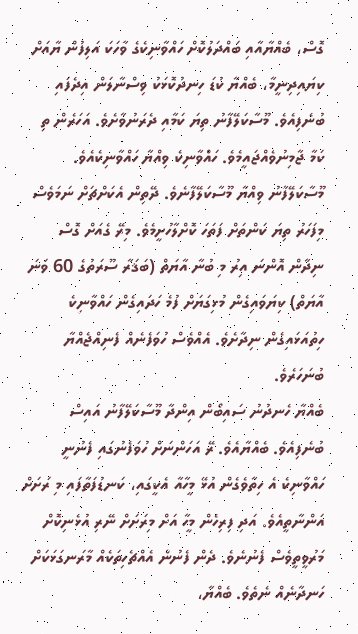ގޮސް، ބެއްޔާއާއި ބައްދަލުކޮށް ހައްވާނިކެގެ ވާހަކަ އަލިފުން ޔާއަށް ކިޔައިދިނީމާ، ބެއްޔާ ކުޑަ ހިނދުކޮޅަކު ވިސްނާލަން އިދެފައި ބުނެފިއެވެ. މޫސާކަލޭފާނު ތިޔަ ކަމާއި ދެރަނުވާށެވެ. އަހަރެން ތި ކަމާ ޖާމިނުވެއްޖައީމެވެ. ހައްވާނިކެ ވިއްޔާ ހައްވާނިކެއެވެ. މޫސާކަލޭފާނު ވިއްޔާ މޫސާކަލޭފާނެވެ. ދޭތިން އެކަށްޗަށް ނަމަވެސް މިފަހަރު ތިޔަ ކަންތަށް ފަތަހަ ކޮށްލާހުށީމެވެ. މިރޭ ގެއަށް ގޮސް ނިދާން އޮންނަ އިރު މި ބުނާ އާޔަތް (ބަޤަރާ ސޫރަތުގެ 60 ވަނަ އާޔަތް) ކިޔަވައިގެން މުޅިގަޔަށް ފުމެ ހަދައިގެން ހައްވާނިކެ ހިތުއަޅައިގެން ނިދާށެވެ. އެއްވެސް ހުވަފެނެއް ފެނިއްޖެއްޔާ ބުނަހަރެވެ.
ބެއްޔާ ހެނދުނު ސައިބޯން އިންދާ މޫސާކަލޭފާނު އައިސް ބުނެފިއެވެ. ބެއްޔާއެވެ. ރޭ އަހަންނަށް ހުވަފެނުގައި ފެނުނީ ހައްވާނިކެ އެ ހިތާވެގެން އުޅޭ މީހާއާ އެކީގައި، ކަނޑުފަތާފައި މި ރަށަށް އަންނާތީއެވެ. އަދި ފިރިހެން މީހާ އަށް މިރަށަށް ނޭރި އުޅެނިކޮށް މަރުވީތީވެސް ފެނުނެވެ. ދެން ފެނުން އެއްޗެހިތަކެއް މާރަނގަޅަކަށް ހަނދާނެއް ނެތެވެ. ބެއްޔާ،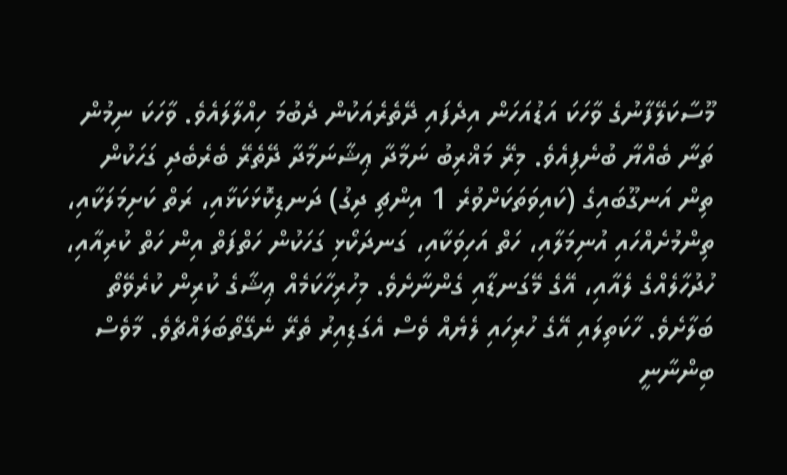މޫސާކަލޭފާނުގެ ވާހަކަ އަޑުއަހަން އިދެފައި ދޭތެރެއަކުން ދެބުމަ ހިއްލާލައެވެ. ވާހަކަ ނިމުން ތަނާ ބެއްޔާ ބުނެފިއެވެ. މިރޭ މަޣްރިބު ނަމާދާ ޢިޝާނަމާދާ ދޭތެރޭ ބެރެބެދި ގަހަކުން ތިން އަނގޫބައިގެ (ކައިވަތަކަށްވުރެ 1 އިންޗި ދިގު) ދަނޑިކޮޅަކަޅާއި، ރަތް ކަށިމަލަކާއި، ތިންމުށެއްހައި އުނިމަލާއި، ހަތް އަހިވަކާއި، ގަނދަކޯޅި ގަހަކުން ހަތްފަތް އިން ހަތް ކުރިއާއި، ހުދުހާލެއްގެ ލެއާއި، އޭގެ މޭގަނޑާއި ގެންނާށެވެ. މިހުރިހާކަމެއް ޢިޝާގެ ކުރިން ކުރެވޭތޯ ބަލާށެވެ. ހާކަތިލައި އޭގެ ހުރިހައި ލެޔެއް ވެސް އެގަޑިއިރު ތެރޭ ނެގޭތޯބަލައްޗެވެ. މާވެސް ބިންނާނީ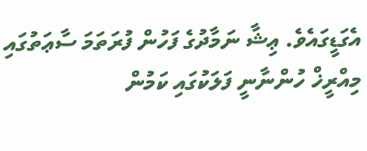އެގަޑީގައެވެ. ޢިޝާ ނަމާދުގެ ފަހުން ފުރަތަމަ ސާޢަތުގައި މިއްރީޚް ހުންނާނީ ފަލަކުގައި ކަމުން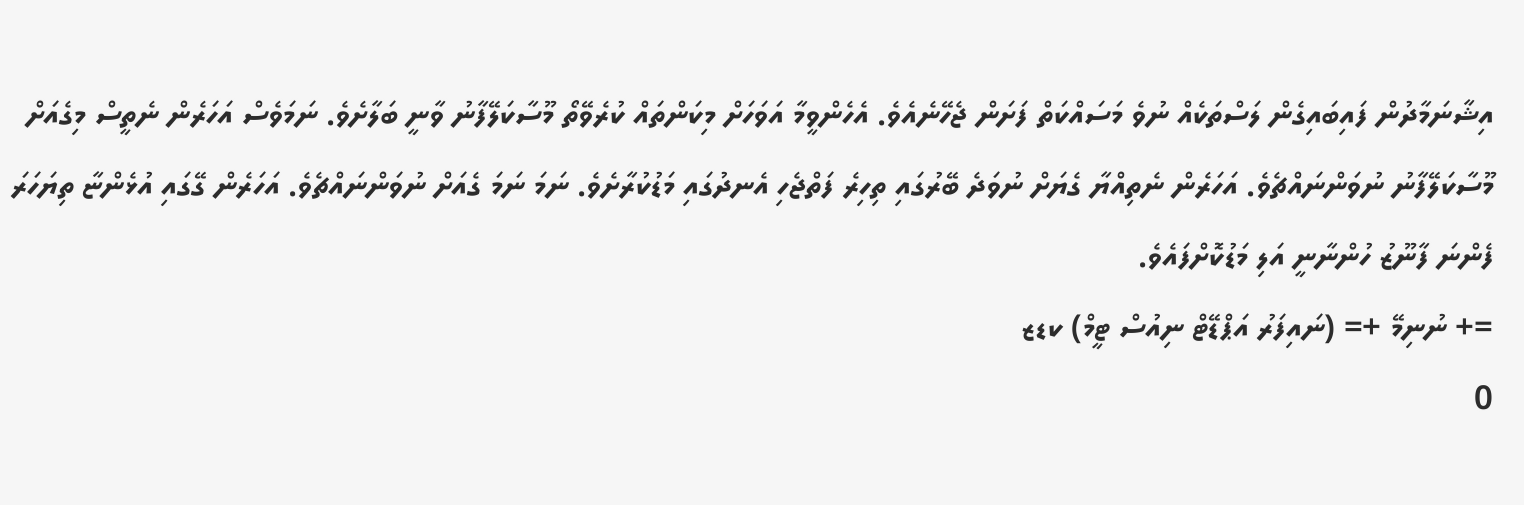އިޝާނަމާދުން ފައިބައިގެން ލަސްތަކެއް ނުވެ މަސައްކަތް ފަށަން ޖެހޭނެއެވެ. އެހެންވީމާ އަވަހަށް މިކަންތައް ކުރެވޭތޯ މޫސާކަލޭފާނު ވާނީ ބަލާށެވެ. ނަމަވެސް އަހަރެން ނެތީސް މިގެއަށް މޫސާކަލޭފާނު ނުވަންނައްޗެވެ. އަހަރެން ނެތިއްޔާ ގެޔަށް ނުވަދެ ބޭރުގައި ތިހިރެ ފަތްޖެހި އެނދުގައި މަޑުކުރާށެވެ. ނަމަ ނަމަ ގެއަށް ނުވަންނައްޗެވެ. އަހަރެން ގޭގައި އުޅެންޏާ ތިޔަހަރަ ފެންނަ ފާނޫޒު ހުންނާނީ އަލި މަޑުކޮށްފައެވެ.
=+ ނުނިމޭ += (ނައިފަރު އަޕްޑޭޓް ނިއުސް ޓީމް) ކޑޒ
0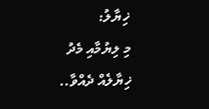ޚިޔާލު:
މި ލިޔުމާއި މެދު ޚިޔާލެއް ދެއްވާ..